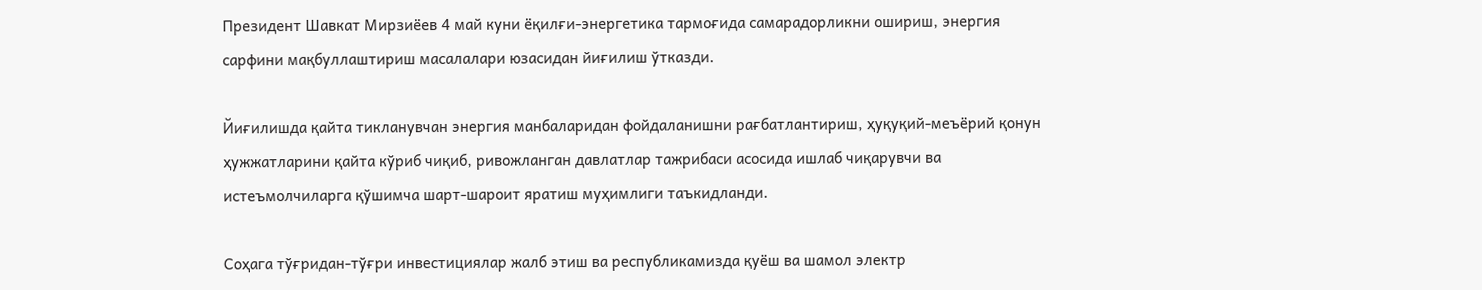Президент Шавкат Мирзиёев 4 май куни ёқилғи-энергетика тармоғида самарадорликни ошириш, энергия сарфини мақбуллаштириш масалалари юзасидан йиғилиш ўтказди.

Йиғилишда қайта тикланувчан энергия манбаларидан фойдаланишни рағбатлантириш, ҳуқуқий-меъёрий қонун ҳужжатларини қайта кўриб чиқиб, ривожланган давлатлар тажрибаси асосида ишлаб чиқарувчи ва истеъмолчиларга қўшимча шарт-шароит яратиш муҳимлиги таъкидланди.

Соҳага тўғридан-тўғри инвестициялар жалб этиш ва республикамизда қуёш ва шамол электр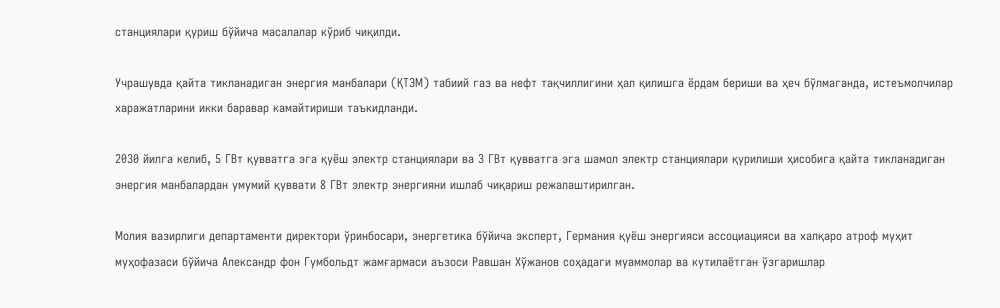станциялари қуриш бўйича масалалар кўриб чиқилди.

Учрашувда қайта тикланадиган энергия манбалари (ҚТЭМ) табиий газ ва нефт тақчиллигини ҳал қилишга ёрдам бериши ва ҳеч бўлмаганда, истеъмолчилар харажатларини икки баравар камайтириши таъкидланди.

2030 йилга келиб, 5 ГВт қувватга эга қуёш электр станциялари ва 3 ГВт қувватга эга шамол электр станциялари қурилиши ҳисобига қайта тикланадиган энергия манбалардан умумий қуввати 8 ГВт электр энергияни ишлаб чиқариш режалаштирилган.

Молия вазирлиги департаменти директори ўринбосари, энергетика бўйича эксперт, Германия қуёш энергияси ассоциацияси ва халқаро атроф муҳит муҳофазаси бўйича Александр фон Гумбольдт жамғармаси aъзоси Равшан Хўжанов cоҳадаги муаммолар ва кутилаётган ўзгаришлар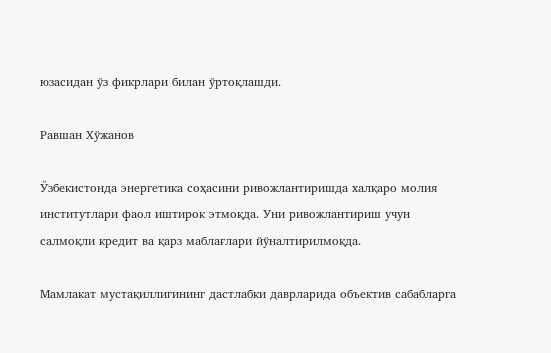юзасидан ўз фикрлари билан ўртоқлашди.

Равшан Хўжанов

Ўзбекистонда энергетика соҳасини ривожлантиришда халқаро молия институтлари фаол иштирок этмоқда. Уни ривожлантириш учун салмоқли кредит ва қарз маблағлари йўналтирилмоқда.

Мамлакат мустақиллигининг дастлабки даврларида объектив сабабларга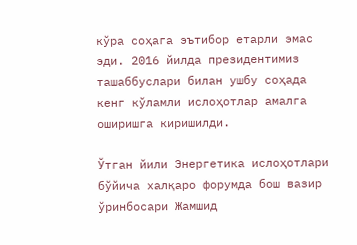кўра соҳага эътибор етарли эмас эди. 2016 йилда президентимиз ташаббуслари билан ушбу соҳада кенг кўламли ислоҳотлар амалга оширишга киришилди.

Ўтган йили Энергетика ислоҳотлари бўйича халқаро форумда бош вазир ўринбосари Жамшид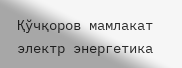Қўчқоров мамлакат электр энергетика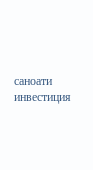саноати инвестиция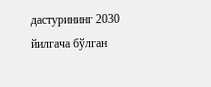дастурининг 2030 йилгача бўлган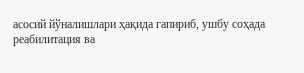асосий йўналишлари ҳақида гапириб, ушбу соҳада реабилитация ва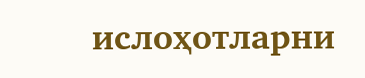ислоҳотларни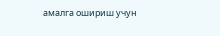амалга ошириш учун